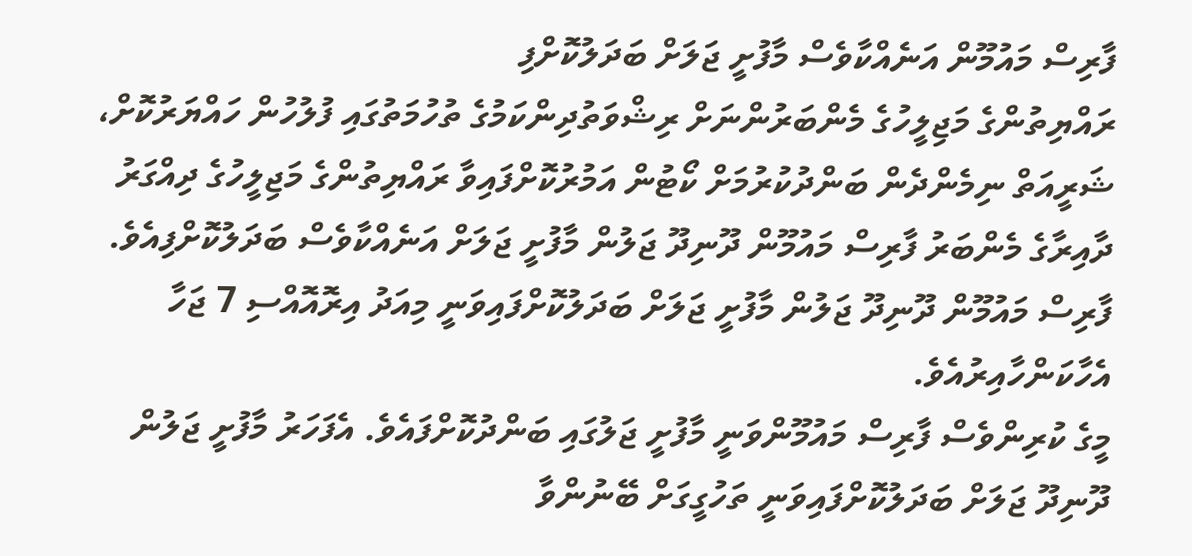ފާރިސް މައުމޫން އަނެއްކާވެސް މާފުށީ ޖަލަށް ބަދަލުކޮށްފި
ރައްޔިތުންގެ މަޖިލީހުގެ މެންބަރުންނަށް ރިޝްވަތުދިންކަމުގެ ތުހުމަތުގައި ފުލުހުން ހައްޔަރުކޮށް، ޝަރީއަތް ނިމެންދެން ބަންދުކުރުމަށް ކޯޓުން އަމުރުކޮށްފައިވާ ރައްޔިތުންގެ މަޖިލީހުގެ ދިއްގަރު ދާއިރާގެ މެންބަރު ފާރިސް މައުމޫން ދޫނިދޫ ޖަލުން މާފުށީ ޖަލަށް އަނެއްކާވެސް ބަދަލުކޮށްފިއެވެ.
ފާރިސް މައުމޫން ދޫނިދޫ ޖަލުން މާފުށީ ޖަލަށް ބަދަލުކޮށްފައިވަނީ މިއަދު އިރޮއޮއްސި 7 ޖަހާ އެހާކަންހާއިރުއެވެ.
މީގެ ކުރިންވެސް ފާރިސް މައުމޫންވަނީ މާފުށީ ޖަލުގައި ބަންދުކޮށްފައެވެ. އެފަހަރު މާފުށީ ޖަލުން ދޫނިދޫ ޖަލަށް ބަދަލުކޮށްފައިވަނީ ތަހުގީގަށް ބޭނުންވާ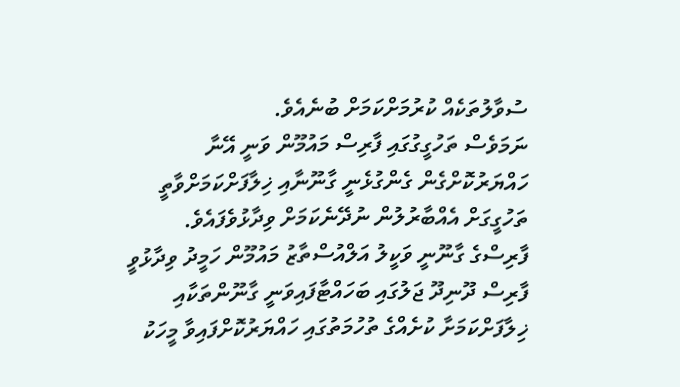ސުވާލުތަކެއް ކުރުމަށްކަމަށް ބުނެއެވެ.
ނަމަވެސް ތަހުގީގުގައި ފާރިސް މައުމޫން ވަނީ އޭނާ ހައްޔަރުކޮށްގެން ގެންގުޅެނީ ގާނޫނާއި ޚިލާފަށްކަމަށްވާތީ ތަހުގީގަށް އެއްބާރުލުން ނުދޭނެކަމަށް ވިދާޅުވެފައެވެ.
ފާރިސްގެ ގާނޫނީ ވަކީލު އަލްއުސްތާޒު މައުމޫން ހަމީދު ވިދާޅުވީ ފާރިސް ދޫނިދޫ ޖަލުގައި ބަހައްޓާފައިވަނީ ގާނޫންތަކާއި ޚިލާފަށްކަމަށާ ކުށެއްގެ ތުހުމަތުގައި ހައްޔަރުކޮށްފައިވާ މީހަކު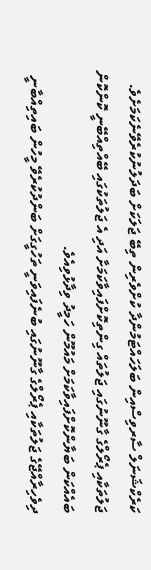ކަރެކްޝަނަލް ސާރވިސްއިން ބަލަހައްޓަމުންދާ ކުށްވެރިން ތިބޭ ޖަލަކަށް ބަދަލުނުކުރެވޭނެކަމަށެވެ.
ޖަލުތަކާއި ޕެރޯލްގެ ގާނޫނުގައި ޖަލުތައް ގިންތިކޮށްފައިވާކަމަށާ އަދި އެ ޖަލުތަކުގައި ބޭއްތިއްބޭނީ ކޮންކޮން ބައެއްކަން ބަޔާންކޮށްފައިވާކަމަށް މައުމޫން ހަމީދު ވިދާޅުވިއެވެ.
ދިވެހިރާއްޖޭގެ ޖަލުތަކާއި ޕެރޯލްގެ ގާނޫނުގައި ބުނެފައިވަނީ ތަހުގީގަށް ބަންދުކުރެވޭ މީހުން ބައިތިއްބާނީ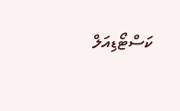ކަސްޓޯޑިއަލް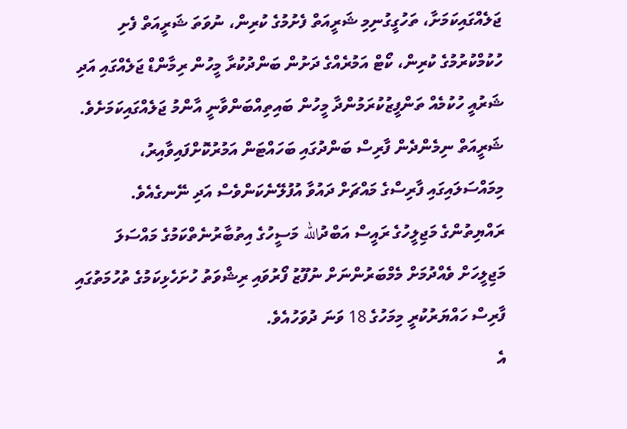ޖަލެއްގައިކަމަށާ، ތަހުގީގުނިމި ޝަރީއަތް ފެށުމުގެ ކުރިން، ނުވަތަ ޝަރީއަތް ފެށި ހުކުމްކުރުމުގެ ކުރިން، ކޯޓް އަމުރެއްގެ ދަށުން ބަންދުކުރާ މީހުން ރިމާންޑް ޖަލެއްގައި އަދި ޝަރުއީ ހުކުމެއް ތަންފީޒުކުރަމުންދާ މީހުން ބައިތިއްބަންވާނީ އާންމު ޖަލެއްގައިކަމަށެވެ.
ޝަރީއަތް ނިމެންދެން ފާރިސް ބަންދުގައި ބަހައްޓަން އަމުރުކޮށްފައިވާއިރު، މިމައްސަލައިގައި ފާރިސްގެ މައްޗަށް ދައުވާ އުފުލޭނެކަންވެސް އަދި ނޭނގެއެވެ.
ރައްޔިތުންގެ މަޖިލީހުގެ ރައީސް އަބްދުالله މަސީހުގެ އިތުބާރުނެތްކަމުގެ މައްސަލަ މަޖިލީހަށް ވެއްދުމަށް މެމްބަރުންނަށް ނުފޫޒު ފޯރުވައި ރިޝްވަތު ހުށަހެޅިކަމުގެ ތުހުމަތުގައި ފާރިސް ހައްޔަރުކުރީ މިމަހުގެ 18 ވަނަ ދުވަހުއެވެ.
އެ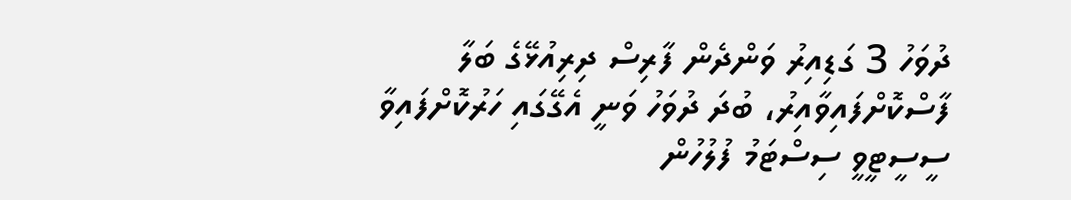ދުވަހު 3 ގަޑިއިރު ވަންދެން ފާރިސް ދިރިއުޅޭގެ ބަލާ ފާސްކޮށްފައިވާއިރު، ބުދަ ދުވަހު ވަނީ އެގޭގައި ހަރުކޮށްފައިވާ ސީސީޓީވީ ސިސްޓަމު ފުލުހުން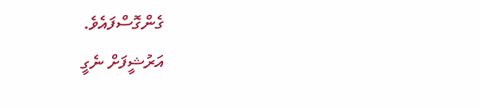ގެންގޮސްފައެވެ.
އަރުޝީފަށް ނެގީ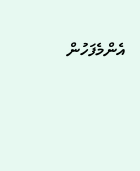އެންމެފަހުން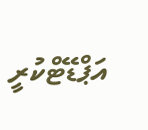އަޕްޑޭޓްކުރީ